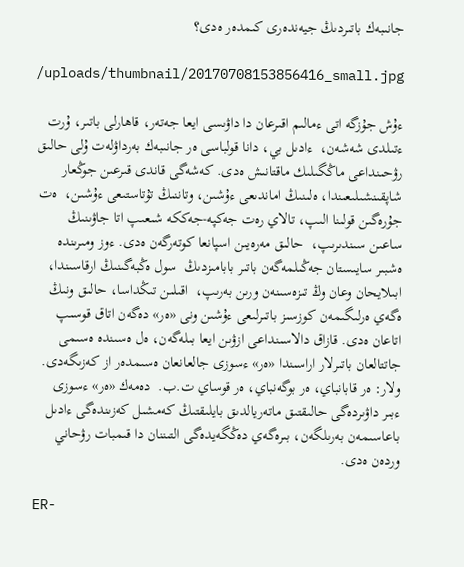جانىبەك باتىردىڭ جيەندەرى كىمدەر ەدى؟

/uploads/thumbnail/20170708153856416_small.jpg

ءۇش جۇزگە اتى ءمالىم اقىرعان دا داۋىسى ايعا جەتەر، قاھارلى باتىر، ۇرت ءتىلدى شەشەن،  ءادىل بي، دانا قولباسى ەر جانىبەك بەرداۋلەت ۇلى حالىق رۋحىنداعى ماڭگىلىك ماقتانىش ەدى. كەشەگى قاندى قىرعىن جوڭعار شاپقىنشىلىعىندا، ەلىنىڭ اماندىعى ءۇشىن، وتاننىڭ تۇتاستىعى ءۇشىن،  ەت جۇرەگىن قولىنا الىپ، تالاي رەت جەكپە-جەككە شىعىپ اتا جاۋىنىڭ ساعىن سىندىرىپ،  حالىق مەرەيىن اسپانعا كوتەرگەن ەدى. ءوز ومىرىندە ەشبىر سايىستان جەڭىلمەگەن باتىر بابامىزدىڭ  سول ەڭبەگىنىڭ ارقاسىندا،  ابىلايحان وعان وڭ تىزەسىنەن ورىن بەرىپ،  اقىلىن تىڭداسا، حالىق ونىڭ ەگەي ەرلىگىمەن كوزسىز باتىرلىعى ءۇشىن ونى «ەر» دەگەن اتاق قوسىپ اتاعان ەدى. قازاق دالاسىنداعى ازۋىن ايعا بىلەگەن، ەل ەسىندە ەسىمى جاتتالعان باتىرلار اراسىندا «ەر» ءسوزى جالعانعان ەسىمدەر از كەزىگەدى. ولار: ەر قابانباي، ەر بوگەنباي، ەر قوساي ت.ب.  دەمەك «ەر» ءسوزى ءبىر داۋىردەگى حالىقتىق ماتەريالدىق بايلىقتىڭ كەمشىل كەزىندەگى ءادىل باعاسىمەن بەرىلگەن، بىرەگەي دەڭگەيدەگى التىننان دا قىمبات رۋحاني وردەن ەدى.

ER-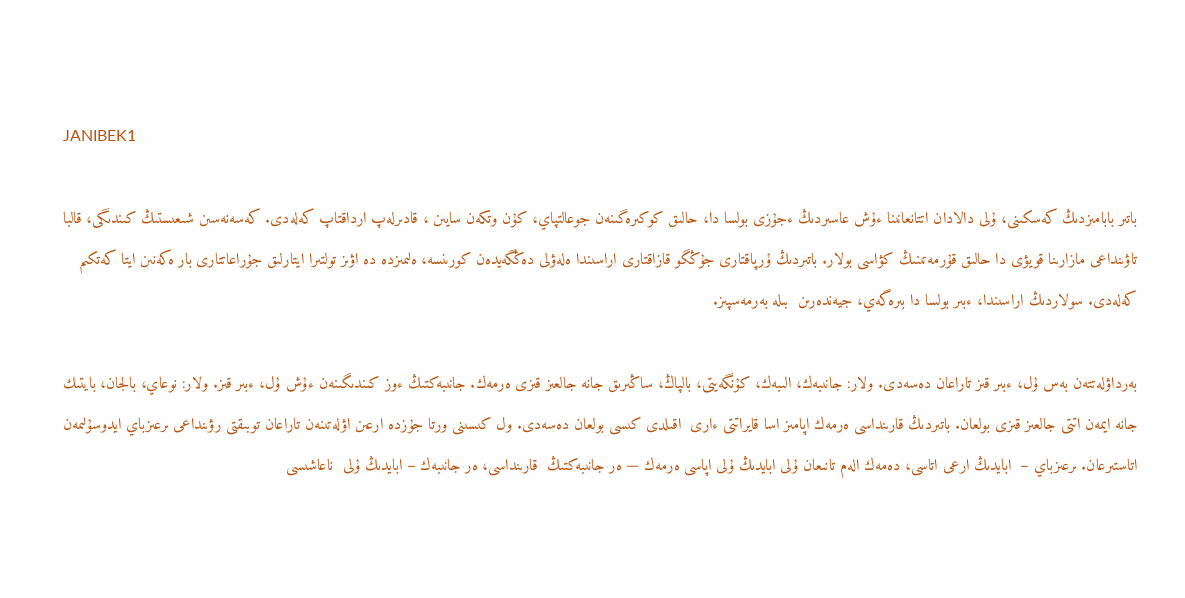JANIBEK1

باتىر بابامىزدىڭ كەسكىنى، ۇلى دالادان اتتانعانىنا ءۇش عاسىردىڭ ءجۇزى بولسا دا، حالىق كوكىرەگىنەن جوعالتپاي، كۇن وتكەن سايىن ، قادىرلەپ ارداقتاپ كەلەدى. كەسەنەسىن شىعىستىڭ كىندىگى، قالبا تاۋىنداعى مازارىنا قويۋى دا حالىق قۇرمەتىنىڭ كۋاسى بولار. باتىردىڭ ۇرپاقتارى جۇڭگو قازاقتارى اراسىندا ەلەۋلى دەڭگەيدەن كورىنسە، ەلىمىزدە دە اۋىز تولتىرا ايتارلىق جۇراعاتتارى بار ەكەنىن ايتا كەتكىم كەلەدى. سولاردىڭ اراسىندا، ءبىر بولسا دا بىرەگەي، جيەندەرىن  بىلە بەرمەسپىز.

بەرداۋلەتتەن بەس ۇل، ءبىر قىز تاراعان دەسەدى. ولار: جانىبەك، الىبەك، كۇنگەيتى، بالپاڭ، ساڭىرىق جانە جالعىز قىزى ەرمەك. جانىبەكتىڭ ءوز كىندىگىنەن ءۇش ۇل، ءبىر قىز. ولار: نوعاي، بالجان، بايتىك جانە ايمەن اتتى جالعىز قىزى بولعان. باتىردىڭ قارىنداسى ەرمەك اپامىز اسا قايراتتى ءارى  اقىلدى كىسى بولعان دەسەدى. ول كىسىنى ورتا جۇزدە ارعىن اۋلەتىنەن تاراعان توبىقتى رۋىنداعى ىرعىزباي ايدوسۇلىمەن اتاستىرعان. ىرعىزباي –  ابايدىڭ ارعى اتاسى، دەمەك الەم تانىعان ۇلى ابايدىڭ ۇلى اپاسى ەرمەك — ەر جانىبەكتىڭ  قارىنداسى، ەر جانىبەك – ابايدىڭ ۇلى  ناعاشىسى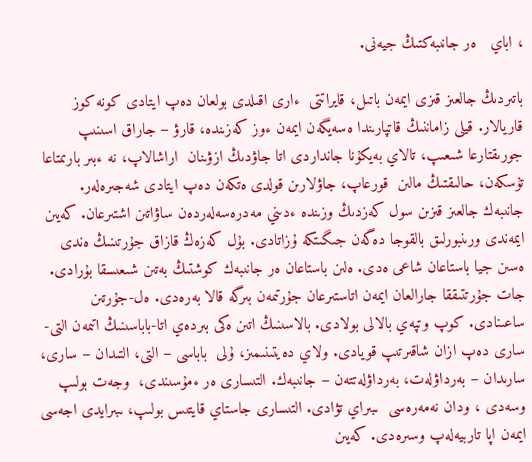، اباي   ەر جانىبەكتىڭ جيەنى.

باتىردىڭ جالعىز قىزى ايمەن باتىل، قايراتتى  ءارى اقىلدى بولعان دەپ ايتادى كونە كوز قاريالار. قيلى زاماننىڭ قاتپارىندا ەسەيگەن ايمەن ءوز كەزىندە، قارۋ – جاراق اسىنىپ جورىقتارعا شىعىپ، تالاي بەيكۇنا جانداردى اتا جاۋدىڭ ازۋىنان  اراشالاپ، نە ءبىر بارىمتاعا تۇسكەن، حالىقتىڭ مالىن  قورعاپ، جاۋلارىن قولدى ەتكەن دەپ ايتادى شەجىرەلەر.  جانىبەك جالعىز قىزىن سول كەزدىڭ وزىندە ءدىني مەدرەسەلەردەن ساۋاتىن اشتىرعان. كەيىن ايمەندى ورىنبورلىق بالقوجا دەگەن جىگىتكە ۇزاتادى. بۇل كەزەڭ قازاق جۇرتىنىڭ ەندى ەسىن جيا باستاعان شاعى ەدى. ەلىن باستاعان ەر جانىبەك كوشتىڭ بەتىن شىعىسقا بۇرادى. جات جۇرتتىققا جارالعان ايمەن اتاستىرعان جۇرتىمەن بىرگە قالا بەرەدى. ەل-جۇرتىن ساعىنادى. كوپ وتپەي بالالى بولادى. بالاسىنىڭ اتىن ەكى بىردەي اتا-باباسىنىڭ اتىمەن التى-سارى دەپ ازان شاقىرتىپ قويادى. ولاي دەيتىنىمىز، ۇلى  باباسى – التى، التىدان – سارى، سارىدان – بەرداۋلەت، بەرداۋلەتتەن – جانىبەك. التىسارى ەر ءمۇسىندى،  وجەت بولىپ وسەدى ، ودان نەمەرەسى  ىبىراي تۋادى. التىسارى جاستاي قايتىس بولىپ، ىبىرايدى اجەسى ايمەن اپا تاربيەلەپ وسىرەدى. كەيىن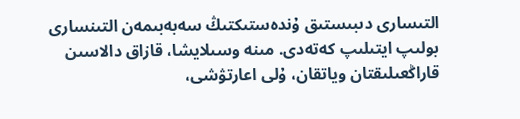التىسارى دىبىستىق ۇندەستىكتىڭ سەبەبىمەن التىنسارى بولىپ ايتىلىپ كەتەدى. مىنە وسىلايشا، قازاق دالاسىن قاراڭعىلىقتان وياتقان، ۇلى اعارتۋشى،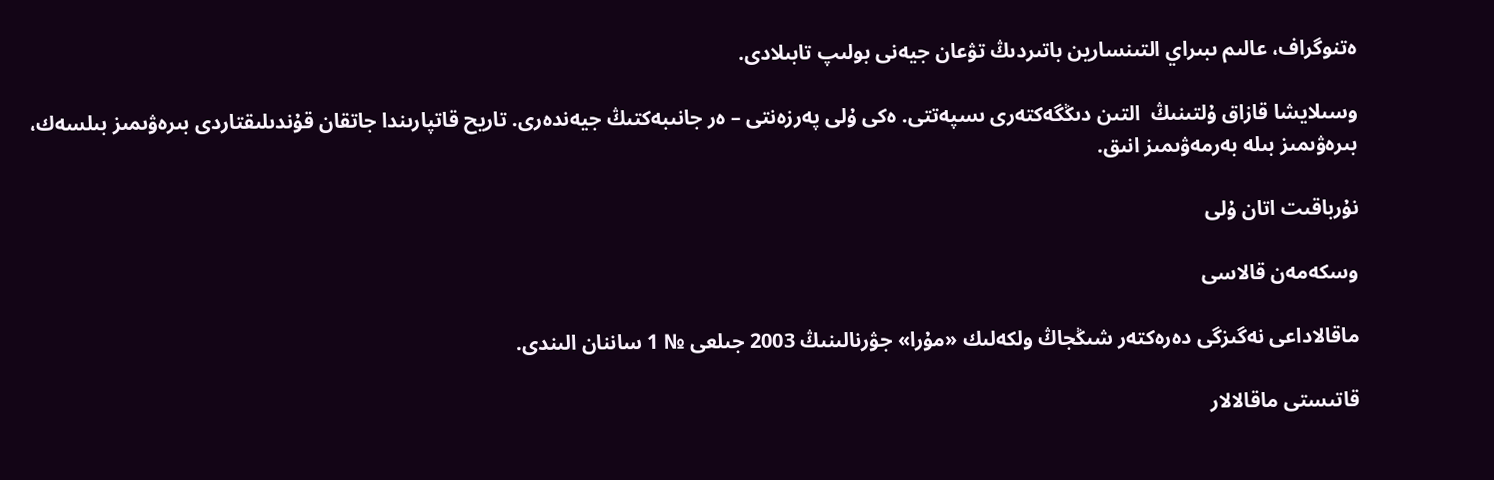ەتنوگراف، عالىم ىبىراي التىنسارين باتىردىڭ تۋعان جيەنى بولىپ تابىلادى.

وسىلايشا قازاق ۇلتىنىڭ  التىن دىڭگەكتەرى ىسپەتتى. ەكى ۇلى پەرزەنتى – ەر جانىبەكتىڭ جيەندەرى. تاريح قاتپارىندا جاتقان قۇندىلىقتاردى بىرەۋىمىز بىلسەك، بىرەۋىمىز بىلە بەرمەۋىمىز انىق.

نۇرباقىت اتان ۇلى

وسكەمەن قالاسى

ماقالاداعى نەگىزگى دەرەكتەر شىڭجاڭ ولكەلىك «مۇرا» جۋرنالىنىڭ 2003 جىلعى № 1 ساننان الىندى.

قاتىستى ماقالالار